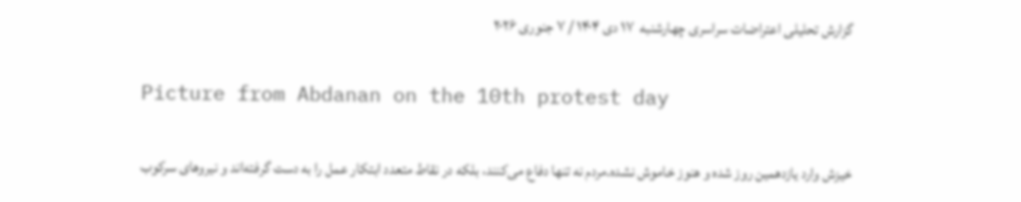گزارش تحلیلی اعتراضات سراسری چهارشنبه  ۱۷ دی ۱۴۰۴ / ۷ جنوری ۲۰۲۶

Picture from Abdanan on the 10th protest day

خیزش وارد یازدهمین روز شده و هنوز خاموش نشده.مردم نه تنها دفاع می‌کنند، بلکه در نقاط متعدد ابتکار عمل را به دست گرفته‌اند و نیروهای سرکوب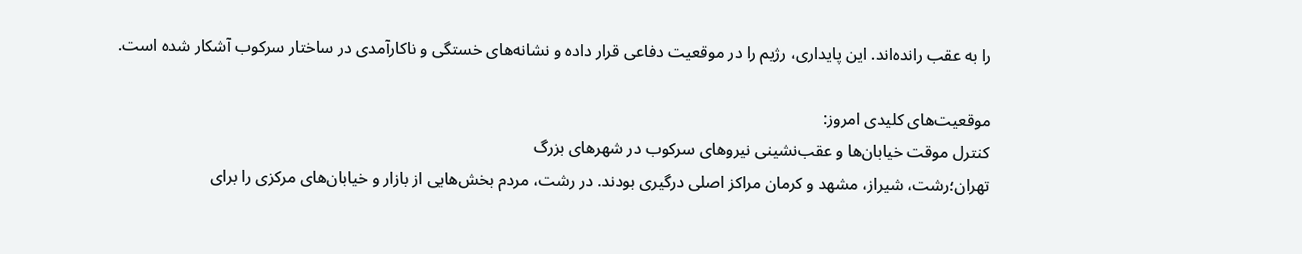را به عقب رانده‌اند. این پایداری، رژیم را در موقعیت دفاعی قرار داده و نشانه‌های خستگی و ناکارآمدی در ساختار سرکوب آشکار شده است.

موقعیت‌های کلیدی امروز:
کنترل موقت خیابان‌ها و عقب‌نشینی نیروهای سرکوب در شهرهای بزرگ
تهران؛رشت، شیراز، مشهد و کرمان مراکز اصلی درگیری بودند. در رشت، مردم بخش‌هایی از بازار و خیابان‌های مرکزی را برای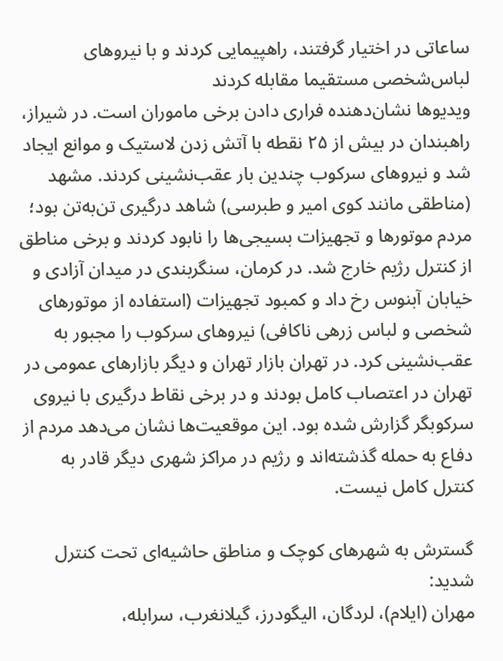ساعاتی در اختیار گرفتند، راهپیمایی کردند و با نیروهای لباس‌شخصی مستقیما مقابله کردند
ویدیوها نشان‌دهنده فراری دادن برخی ماموران است. در شیراز، راهبندان در بیش از ۲۵ نقطه با آتش زدن لاستیک و موانع ایجاد شد و نیروهای سرکوب چندین بار عقب‌نشینی کردند. مشهد (مناطقی مانند کوی امیر و طبرسی) شاهد درگیری تن‌به‌تن بود؛ مردم موتورها و تجهیزات بسیجی‌ها را نابود کردند و برخی مناطق از کنترل رژیم خارج شد. در کرمان، سنگربندی در میدان آزادی و خیابان آبنوس رخ داد و کمبود تجهیزات (استفاده از موتورهای شخصی و لباس زرهی ناکافی) نیروهای سرکوب را مجبور به عقب‌نشینی کرد. در تهران بازار تهران و دیگر بازارهای عمومی در تهران در اعتصاب کامل بودند و در برخی نقاط درگیری با نیروی سرکوبگر گزارش شده بود. این موقعیت‌ها نشان می‌دهد مردم از دفاع به حمله گذشته‌اند و رژیم در مراکز شهری دیگر قادر به کنترل کامل نیست.

گسترش به شهرهای کوچک و مناطق حاشیه‌ای تحت کنترل شدید:
مهران (ایلام)، لردگان، الیگودرز، گیلانغرب، سرابله،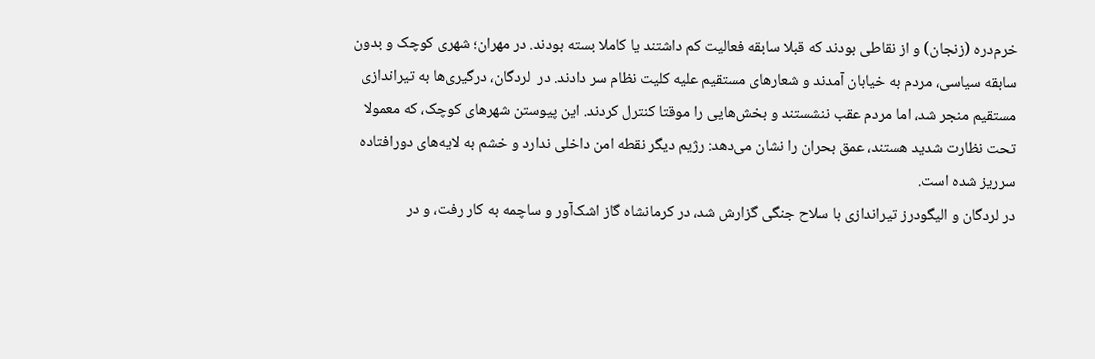خرم‌دره (زنجان) و از نقاطی بودند که قبلا سابقه فعالیت کم داشتند یا کاملا بسته بودند. در مهران؛ شهری کوچک و بدون سابقه سیاسی، مردم به خیابان آمدند و شعارهای مستقیم علیه کلیت نظام سر دادند. در  لردگان، درگیری‌ها به تیراندازی مستقیم منجر شد، اما مردم عقب ننشستند و بخش‌هایی را موقتا کنترل کردند. این پیوستن شهرهای کوچک، که معمولا تحت نظارت شدید هستند، عمق بحران را نشان می‌دهد: رژیم دیگر نقطه امن داخلی ندارد و خشم به لایه‌های دورافتاده سرریز شده است.
در لردگان و الیگودرز تیراندازی با سلاح جنگی گزارش شد، در کرمانشاه گاز اشک‌آور و ساچمه به کار رفت، و در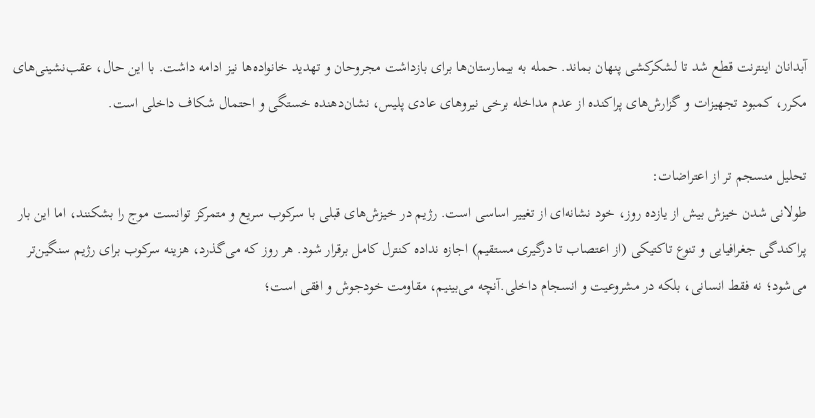آبدانان اینترنت قطع شد تا لشکرکشی پنهان بماند. حمله به بیمارستان‌ها برای بازداشت مجروحان و تهدید خانواده‌ها نیز ادامه داشت. با این حال، عقب‌نشینی‌های مکرر، کمبود تجهیزات و گزارش‌های پراکنده از عدم مداخله برخی نیروهای عادی پلیس، نشان‌دهنده خستگی و احتمال شکاف داخلی است.

تحلیل منسجم تر از اعتراضات:
طولانی شدن خیزش بیش از یازده روز، خود نشانه‌ای از تغییر اساسی است. رژیم در خیزش‌های قبلی با سرکوب سریع و متمرکز توانست موج را بشکنند، اما این بار پراکندگی جغرافیایی و تنوع تاکتیکی (از اعتصاب تا درگیری مستقیم) اجازه نداده کنترل کامل برقرار شود. هر روز که می‌گذرد، هزینه سرکوب برای رژیم سنگین‌تر می‌شود؛ نه فقط انسانی، بلکه در مشروعیت و انسجام داخلی.آنچه می‌بینیم، مقاومت خودجوش و افقی است؛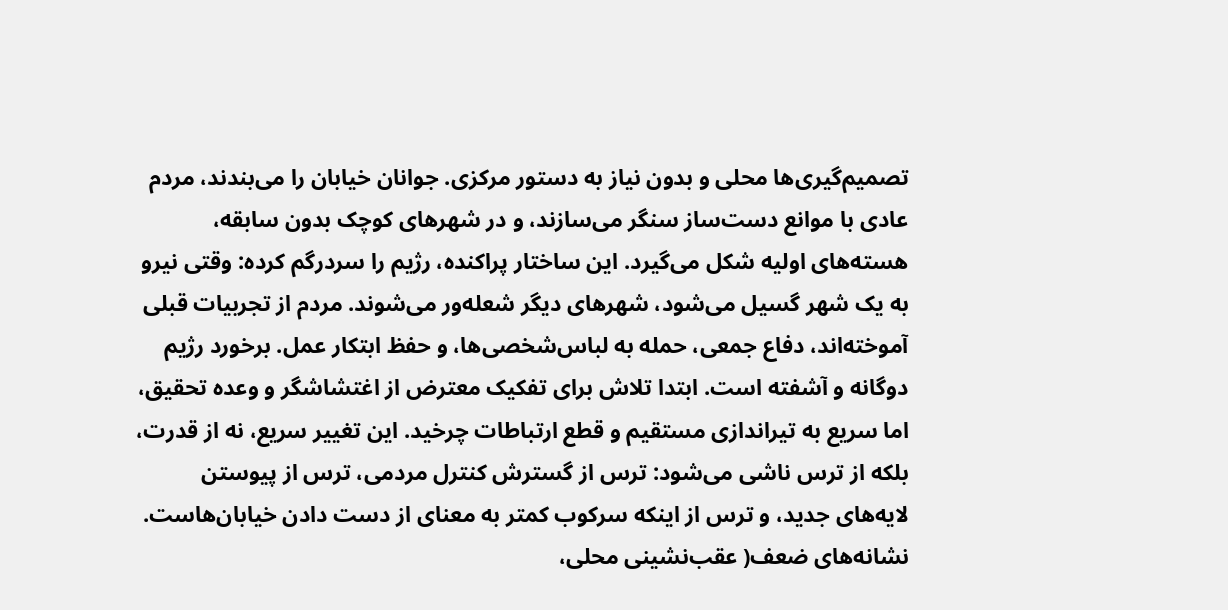تصمیم‌گیری‌ها محلی و بدون نیاز به دستور مرکزی. جوانان خیابان را می‌بندند، مردم عادی با موانع دست‌ساز سنگر می‌سازند، و در شهرهای کوچک بدون سابقه، هسته‌های اولیه شکل می‌گیرد. این ساختار پراکنده، رژیم را سردرگم کرده: وقتی نیرو به یک شهر گسیل می‌شود، شهرهای دیگر شعله‌ور می‌شوند. مردم از تجربیات قبلی آموخته‌اند، دفاع جمعی، حمله به لباس‌شخصی‌ها، و حفظ ابتکار عمل. برخورد رژیم دوگانه و آشفته است. ابتدا تلاش برای تفکیک معترض از اغتشاشگر و وعده تحقیق، اما سریع به تیراندازی مستقیم و قطع ارتباطات چرخید. این تغییر سریع، نه از قدرت، بلکه از ترس ناشی می‌شود: ترس از گسترش کنترل مردمی، ترس از پیوستن لایه‌های جدید، و ترس از اینکه سرکوب کمتر به معنای از دست دادن خیابان‌هاست. نشانه‌های ضعف( عقب‌نشینی محلی،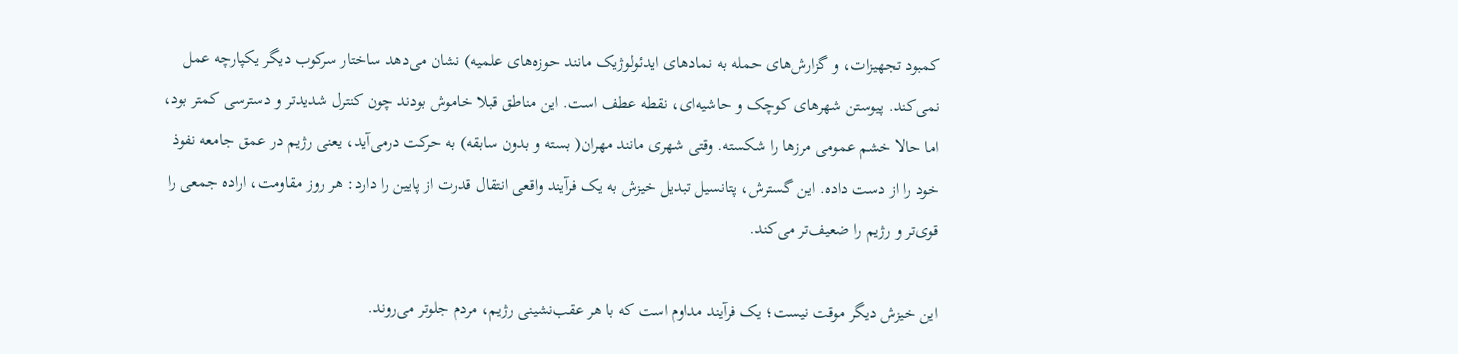کمبود تجهیزات، و گزارش‌های حمله به نمادهای ایدئولوژیک مانند حوزه‌های علمیه) نشان می‌دهد ساختار سرکوب دیگر یکپارچه عمل نمی‌کند. پیوستن شهرهای کوچک و حاشیه‌ای، نقطه عطف است. این مناطق قبلا خاموش بودند چون کنترل شدیدتر و دسترسی کمتر بود، اما حالا خشم عمومی مرزها را شکسته. وقتی شهری مانند مهران( بسته و بدون سابقه) به حرکت درمی‌آید، یعنی رژیم در عمق جامعه نفوذ خود را از دست داده. این گسترش، پتانسیل تبدیل خیزش به یک فرآیند واقعی انتقال قدرت از پایین را دارد: هر روز مقاومت، اراده جمعی را قوی‌تر و رژیم را ضعیف‌تر می‌کند.

این خیزش دیگر موقت نیست؛ یک فرآیند مداوم است که با هر عقب‌نشینی رژیم، مردم جلوتر می‌روند.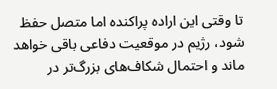تا وقتی این اراده پراکنده اما متصل حفظ شود، رژیم در موقعیت دفاعی باقی خواهد ماند و احتمال شکاف‌های بزرگ‌تر در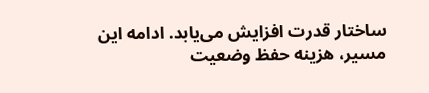ساختار قدرت افزایش می‌یابد. ادامه این مسیر، هزینه حفظ وضعیت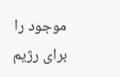موجود را برای رژیم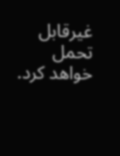غیرقابل تحمل خواهد کرد.